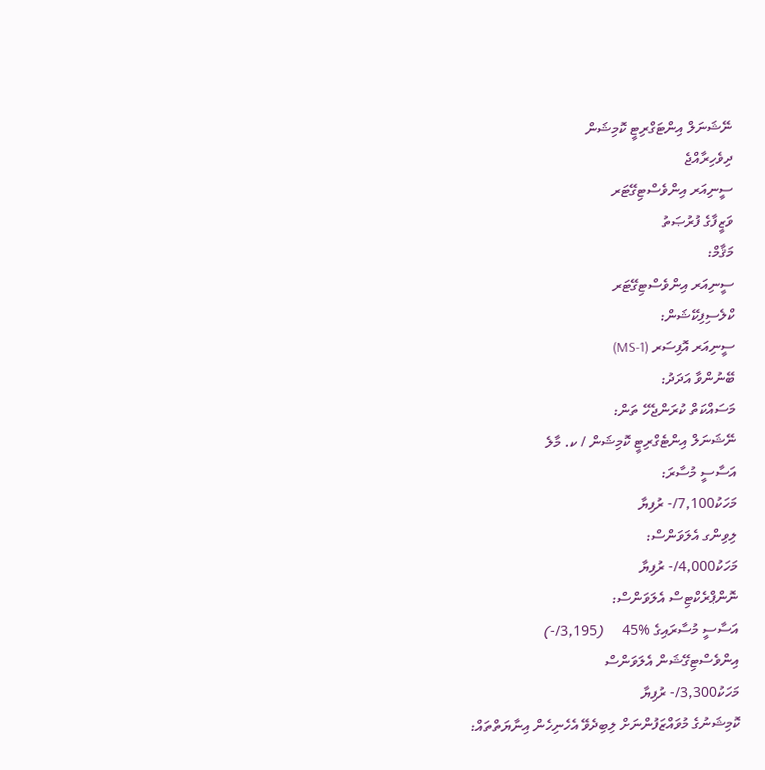ނޭޝަނަލް އިންޓަގްރިޓީ ކޮމިޝަން
ދިވެހިރާއްޖެ
ސީނިއަރ އިންވެސްޓިގޭޓަރ
ވަޒީފާގެ ފުރުޞަތު
މަޤާމް:
ސީނިއަރ އިންވެސްޓިގޭޓަރ
ކްލެސިފިކޭޝަން:
ސީނިއަރ އޮފިސަރ (MS-1)
ބޭނުންވާ އަދަދު:
މަސައްކަތް ކުރަންޖެހޭ ތަން:
ނޭޝަނަލް އިންޓެގްރިޓީ ކޮމިޝަން / ކ. މާލެ
އަސާސީ މުސާރަ:
މަހަކު7,100/- ރުފިޔާ
ލިވިންގ އެލަވަންސް:
މަހަކު4,000/- ރުފިޔާ
ނޮންޕްރެކްޓިސް އެލަވަންސް:
އަސާސީ މުސާރައިގެ %45     (3,195/-)
އިންވެސްޓިގޭޝަން އެލަވަންސް
މަހަކު3,300/- ރުފިޔާ
ކޮމިޝަނުގެ މުވައްޒަފުންނަށް ލިބިދެވޭ އެހެނިހެން އިނާޔަތްތައް: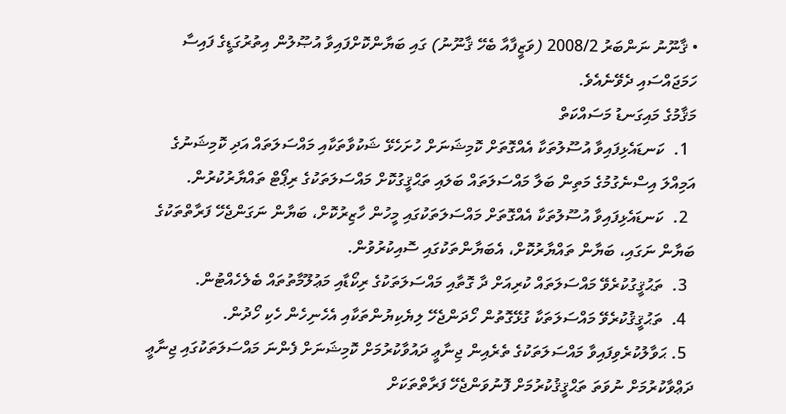• ޤާނޫނު ނަންބަރު 2008/2 (ވަޒީފާއާ ބެހޭ ޤާނޫނު) ގައި ބަޔާންކޮށްފައިވާ އުޞޫލުން އިތުރުގަޑީގެ ފައިސާ ހަމަޖައްސައި ދެވޭނެއެވެ.
މަޤާމުގެ މައިގަނޑު މަސައްކަތް
  1.  ކަނޑައެޅިފައިވާ އުސޫލުތަކާ އެއްގޮތަށް ކޮމިޝަނަށް ހުށަހެޅޭ ޝަކުވާތަކާއި މައްސަލަތައް އަދި ކޮމިޝަނުގެ އަމިއްލަ އިސްނެގުމުގެ މަތިން ބަލާ މައްސަލަތައް ބަލައި ތަޙްޤީގުކޮށް މައްސަލަތަކުގެ ރިޕޯޓް ތައްޔާރުކުރުން.
  2.  ކަނޑައެޅިފައިވާ އުސޫލުތަކާ އެއްގޮތަށް މައްސަލަތަކުގައި މީހުން ހާޒިރުކޮށް، ބަޔާން ނަގަންޖެހޭ ފަރާތްތަކުގެ ބަޔާން ނަގައި، ބަޔާން ތައްޔާރުކޮށް، އެބަޔާންތަކުގައި ސޮއިކުރުވުން.
  3.  ތަޙުޤީގުކުރެވޭ މައްސަލަތައް ކުރިއަށް ދާ ގޮތާއި މައްސަލަތަކުގެ ރިކޯޑާއި މަޢުލޫމާތުތައް ބެލެހެއްޓުން.
  4.  ތަޙުޤީޤުކުރެވޭ މައްސަލަތަކާ ގުޅޭގޮތުން ހޯދަންޖެހޭ ލިޔެކިޔުންތަކާއި އެހެނިހެން ހެކި ހޯދުން.
  5. ޙަވާލުކުރެވިފައިވާ މައްސަލަތަކުގެ ތެރެއިން ޖިނާޢީ ދައުވާކުރުމަށް ކޮމިޝަނަށް ފެންނަ މައްސަލަތަކުގައި ޖިނާޢީ ދަޢްވާކުރުމަށް ނުވަތަ ތަޙްޤީޤުކުރުމަށް ފޮނުވަންޖެހޭ ފަރާތްތަކަށް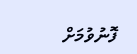ފޮނުވުމަށް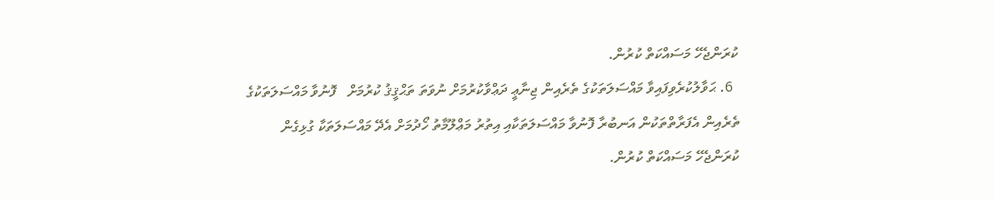ކުރަންޖެހޭ މަސައްކަތް ކުރުން.
  6. ޙަވާލުކުރެވިފައިވާ މައްސަލަތަކުގެ ތެރެއިން ޖިނާޢީ ދަޢްވާކުރުމަށް ނުވަތަ ތަޙްޤީޤު ކުރުމަށް   ފޮނުވާ މައްސަލަތަކުގެ ތެރެއިން އެފަރާތްތަކުން އަނބުރާ ފޮނުވާ މައްސަލަތަކާއި އިތުރު މަޢްލޫމާތު ހޯދުމަށް އެދޭ މައްސަލަތަކާ ގުޅިގެން ކުރަންޖެހޭ މަސައްކަތް ކުރުން.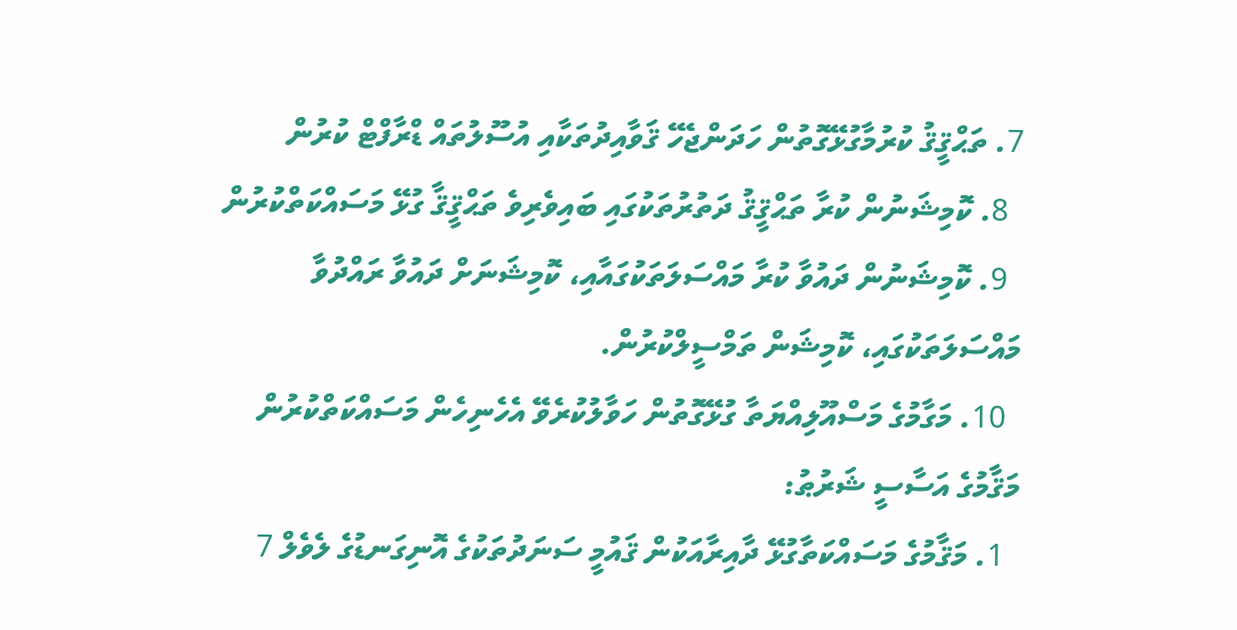7. ތަޙްޤީޤު ކުރުމާގުޅޭގޮތުން ހަދަންޖެހޭ ޤަވާއިދުތަކާއި އުސޫލުތައް ޑްރާފްޓް ކުރުން
  8. ކޮމިޝަނުން ކުރާ ތަޙްޤީޤު ދަތުރުތަކުގައި ބައިވެރިވެ ތަޙްޤީޤާ ގުޅޭ މަސައްކަތްކުރުން
  9. ކޮމިޝަނުން ދައުވާ ކުރާ މައްސަލަތަކުގައާއި، ކޮމިޝަނަށް ދައުވާ ރައްދުވާ މައްސަލަތަކުގައި، ކޮމިޝަން ތަމްސީލްކުރުން.
  10. މަގާމުގެ މަސްއޫލިއްޔަތާ ގުޅޭގޮތުން ހަވާލުކުރެވޭ އެހެނިހެން މަސައްކަތްކުރުން
މަޤާމުގެ އަސާސީ ޝަރުޠު:
  1. މަޤާމުގެ މަސައްކަތާގުޅޭ ދާއިރާއަކުން ޤައުމީ ސަނަދުތަކުގެ އޮނިގަނޑުގެ ލެވެލް 7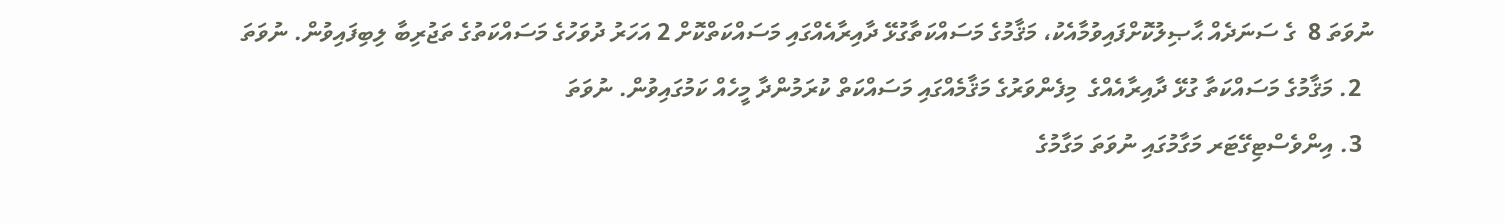ނުވަތަ 8  ގެ ސަނަދެއް ޙާޞިލުކޮށްފައިވުމާއެކު، މަޤާމުގެ މަސައްކަތާގުޅޭ ދާއިރާއެއްގައި މަސައްކަތްކޮށް 2 އަހަރު ދުވަހުގެ މަސައްކަތުގެ ތަޖުރިބާ ލިބިފައިވުން. ނުވަތަ
  2. މަޤާމުގެ މަސައްކަތާ ގުޅޭ ދާއިރާއެއްގެ  މިފެންވަރުގެ މަޤާމެއްގައި މަސައްކަތް ކުރަމުންދާ މީހެއް ކަމުގައިވުން. ނުވަތަ
  3. އިންވެސްޓިގޭޓަރ މަގާމުގައި ނުވަތަ މަގާމުގެ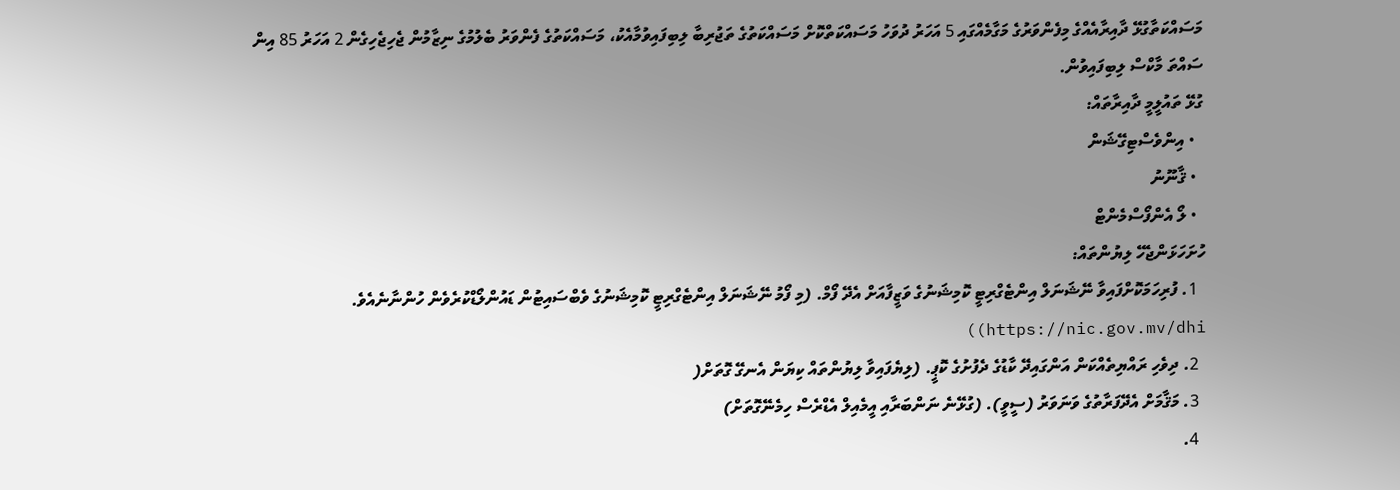މަސައްކަތާގުޅޭ ދާއިރާއެއްގެ މިފެންވަރުގެ މަގާމެއްގައި 5 އަހަރު ދުވަހު މަސައްކަތްކޮށް މަސައްކަތުގެ ތަޖުރިބާ ލިބިފައިވުމާއެކު، މަސައްކަތުގެ ފެންވަރު ބެލުމުގެ ނިޒާމުން ޖެހިޖެހިގެން 2 އަހަރު 85 އިން ސައްތަ މާކްސް ލިބިފައިވުން.
ގުޅޭ ތައުލީމީ ދާއިރާތައް:
  • އިންވެސްޓިގޭޝަން
  • ޤާނޫނު
  • ލޯ އެންފޯސްމެންޓް
ހުށަހަޅަންޖެހޭ ލިޔުންތައް:
  1. ފުރިހަމަކޮށްފައިވާ ނޭޝަނަލް އިންޓެގްރިޓީ ކޮމިޝަނުގެ ވަޒީފާއަށް އެދޭ ފޯމް. (މި ފޯމު ނޭޝަނަލް އިންޓެގްރިޓީ ކޮމިޝަނުގެ ވެބްސައިޓުން ޑައުންލޯޑްކުރެވެން ހުންނާނެއެވެ. https://nic.gov.mv/dhi))
  2. ދިވެހި ރައްޔިތެއްކަން އަންގައިދޭ ކާޑުގެ ދެފުށުގެ ކޮޕީ. (ލިޔެފައިވާ ލިޔުންތައް ކިޔަން އެނގޭ ގޮތަށް(
  3. މަޤާމަށް އެދޭފަރާތުގެ ވަނަވަރު (ސީވީ). (ގުޅޭނެ ނަންބަރާއި އީމެއިލް އެޑްރެސް ހިމެނޭގޮތަށް)
  4.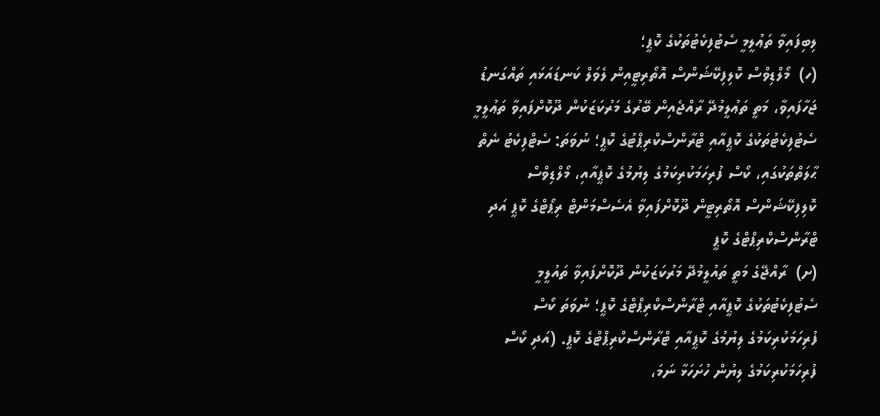ލިބިފައިވާ ތަޢުލީމީ ސެޓުފިކެޓުތަކުގެ ކޮޕީ؛
(ހ)  މޯލްޑިވްސް ކޮލިފިކޭޝަންސް އޮތޯރިޓީއިން ލެވަލް ކަނޑައަޅައި ތައްގަނޑު ޖަހާފައިވާ، މަތީ ތަޢުލީމުދޭ ރާއްޖެއިން ބޭރުގެ މަރުކަޒަކުން ދޫކޮށްފައިވާ ތަޢުލީމީ ސެޓުފިކެޓުތަކުގެ ކޮޕީއާއި ޓްރާންސްކްރިޕްޓުގެ ކޮޕީ؛ ނުވަތަ: ސެޓްފިކެޓު ނެތް ޙާލަތްތަކުގައި، ކޯސް ފުރިހަމަކުރިކަމުގެ ލިޔުމުގެ ކޮޕީއާއި، މޯލްޑިވްސް ކޮލިފިކޭޝަންސް އޮތޯރިޓީން ދޫކޮށްފައިވާ އެސެސްމަންޓް ރިޕޯޓްގެ ކޮޕީ އަދި ޓްރާންސްކްރިޕްޓްގެ ކޮޕީ
(ށ)  ރާއްޖޭގެ މަތީ ތައުލީމުދޭ މަރުކަޒަކުން ދޫކޮށްފައިވާ ތައުލީމީ ސެޓުފިކެޓުތަކުގެ ކޮޕީއާއި ޓްރާންސްކްރިޕްޓްގެ ކޮޕީ؛ ނުވަތަ ކޯސް ފުރިހަމަކުރިކަމުގެ ލިޔުމުގެ ކޮޕީއާއި ޓްރާންސްކްރިޕްޓްގެ ކޮޕީ. (އަދި ކޯސް ފުރިހަމަކުރިކަމުގެ ލިޔުން ހުށަހަޅާ ނަމަ،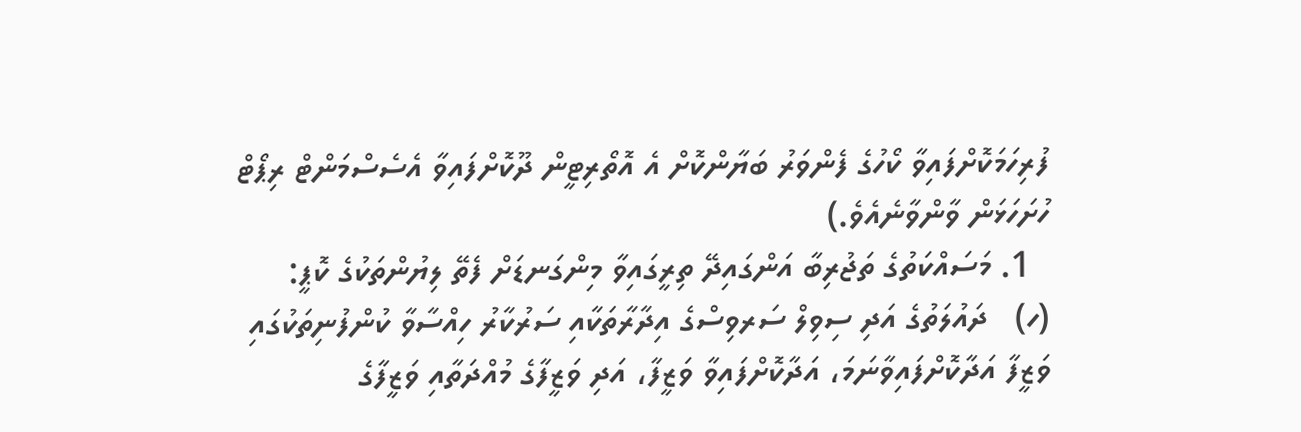ފުރިހަމަކޮށްފައިވާ ކޯހުގެ ފެންވަރު ބަޔާންކޮށް އެ އޮތޯރިޓީން ދޫކޮށްފައިވާ އެސެސްމަންޓް ރިޕޯޓް ހުށަހަޅަން ވާންވާނެއެވެ.)
  1. މަސައްކަތުގެ ތަޖުރިބާ އަންގައިދޭ ތިރީގައިވާ މިންގަނޑަށް ފެތޭ ލިޔުންތަކުގެ ކޮޕީ:
(ހ)   ދައުލަތުގެ އަދި ސިވިލް ސަރވިސްގެ އިދާރާތަކާއި ސަރުކާރު ހިއްސާވާ ކުންފުނިތަކުގައި ވަޒީފާ އަދާކޮށްފައިވާނަމަ، އަދާކޮށްފައިވާ ވަޒީފާ، އަދި ވަޒީފާގެ މުއްދަތާއި ވަޒީފާގެ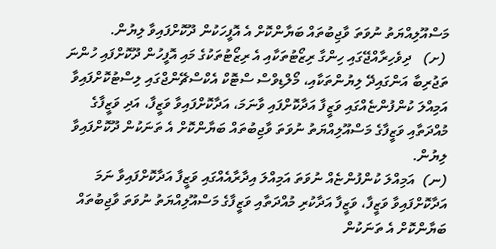މަސްއޫލިއްޔަތު ނުވަތަ ވާޖިބުތައް ބަޔާންކޮށް އެ އޮފީހަކުން ދޫކޮށްފައިވާ ލިޔުން.
 (ށ)   ދިވެހިރާއްޖޭގައި ހިންގާ ރިޒޯޓުތަކާއި އެ ރިޒޯޓުތަކުގެ މައި އޮފީހުން ދޫކޮށްފައި ހުންނަ ތަޖުރިބާ އަންގައިދޭ ލިޔުންތަކާއި، މޯލްޑިވްސް ސްޓޮކް އެކްސްޗޭންޖްގައި ލިސްޓުކޮށްފައިވާ އަމިއްލަ ކުންފުންޏެއްގައި ވަޒީފާ އަދާކޮށްފައި ވާނަމަ، އަދާކޮށްފައިވާ ވަޒީފާ، އަދި ވަޒީފާގެ މުއްދަތާއި ވަޒީފާގެ މަސްއޫލިއްޔަތު ނުވަތަ ވާޖިބުތައް ބަޔާންކޮށް އެ ތަނަކުން ދޫކޮށްފައިވާ ލިޔުން.
(ނ)  އަމިއްލަ ކުންފުންޏެއް ނުވަތަ އަމިއްލަ އިދާރާއެއްގައި ވަޒީފާ އަދާކޮށްފައިވާ ނަމަ އަދާކޮށްފައިވާ ވަޒީފާ، ވަޒީފާ އަދާކުރި މުއްދަތާއި ވަޒީފާގެ މަސްއޫލިއްޔަތު ނުވަތަ ވާޖިބުތައް ބަޔާންކޮށް އެ ތަނަކުން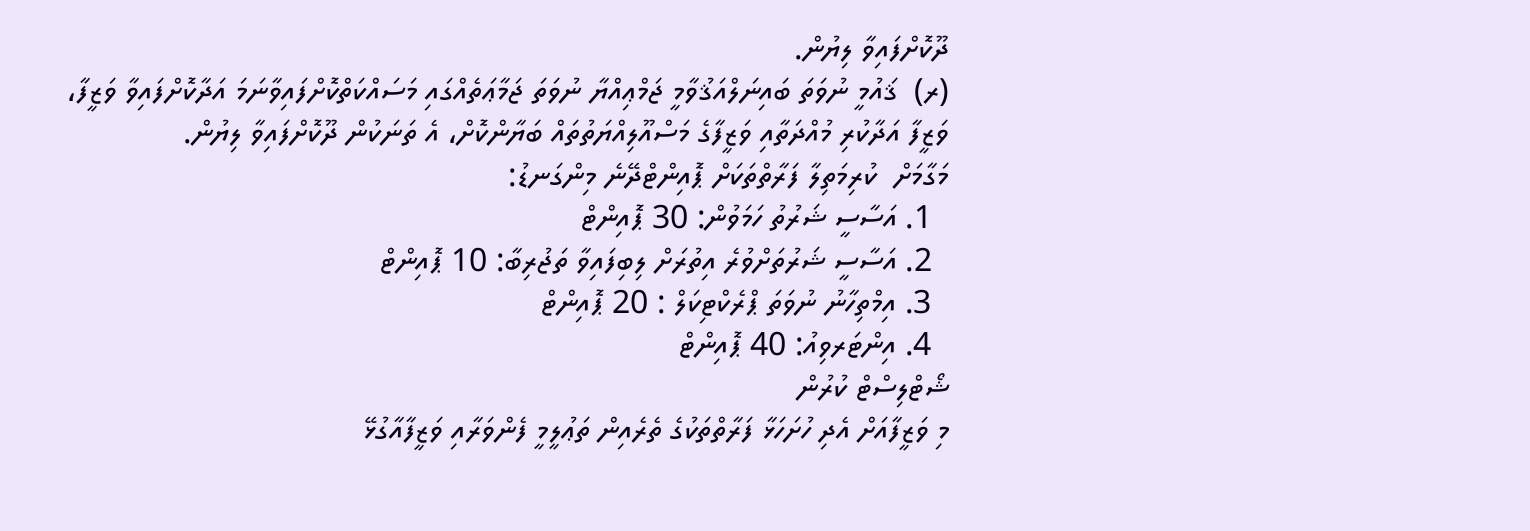ދޫކޮށްފައިވާ ލިޔުން.
(ރ)  ޤައުމީ ނުވަތަ ބައިނަލްއަޤުވާމީ ޖަމްޢިއްޔާ ނުވަތަ ޖަމާޢަތެއްގައި މަސައްކަތްކޮށްފައިވާނަމަ އަދާކޮށްފައިވާ ވަޒީފާ، ވަޒީފާ އަދާކުރި މުއްދަތާއި ވަޒީފާގެ މަސްއޫލިއްޔަތުތައް ބަޔާންކޮށް، އެ ތަނަކުން ދޫކޮށްފައިވާ ލިޔުން.
މަގާމަށް  ކުރިމަތިލާ ފަރާތްތަކަށް ޕޮއިންޓްދޭނެ މިންގަނޑު:
  1. އަސާސީ ޝަރުތު ހަމަވުން: 30 ޕޮއިންޓް
  2. އަސާސީ ޝަރުތަށްވުރެ އިތުރަށް ލިބިފައިވާ ތަޖުރިބާ: 10 ޕޮއިންޓް
  3. އިމްތިހާނު ނުވަތަ ޕްރެކްޓިކަލް : 20 ޕޮއިންޓް
  4. އިންޓަރވިއު: 40 ޕޮއިންޓް
ޝޯޓްލިސްޓް ކުރުން
މި ވަޒީފާއަށް އެދި ހުށަހަޅާ ފަރާތްތަކުގެ ތެރެއިން ތަޢުލީމީ ފެންވަރާއި ވަޒީފާއާގުޅޭ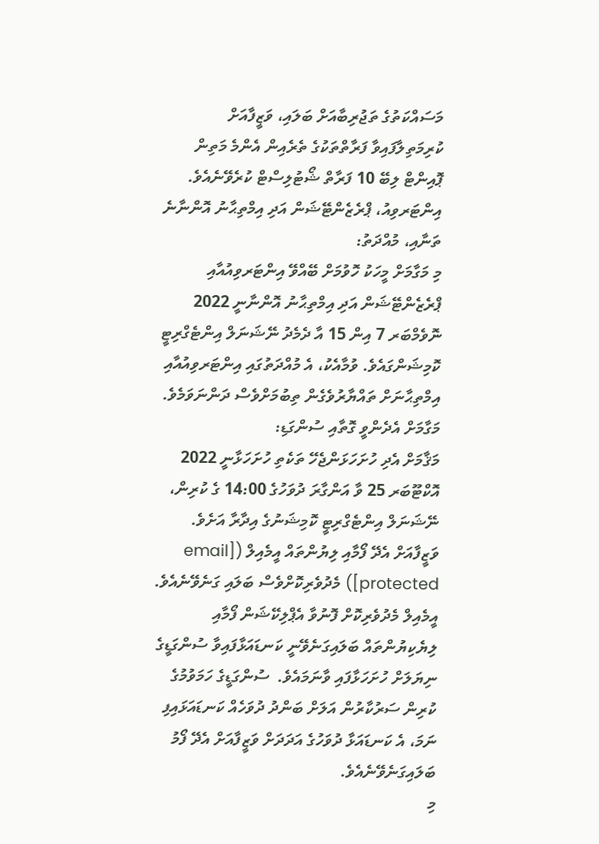މަސައްކަތުގެ ތަޖުރިބާއަށް ބަލައި، ވަޒީފާއަށް ކުރިމަތިލާފައިވާ ފަރާތްތަކުގެ ތެރެއިން އެންމެ މަތިން ޕޮއިންޓް ލިބޭ 10 ފަރާތް ޝޯޓުލިސްޓް ކުރެވޭނެއެވެ.
އިންޓަރވިއު، ޕްރެޒެންޓޭޝަން އަދި އިމްތިޙާނު އޮންނާނެ ތަނާއި، މުއްދަތު:
މި މަގާމަށް މީހަކު ހޮވުމަށް ބޭއްވޭ އިންޓަރވިއުއާއި ޕްރެޒެންޓޭޝަން އަދި އިމްތިޙާނު އޮންނާނީ 2022 ނޮވެމްބަރ 7 އިން 15 އާ ދެމެދު ނޭޝަނަލް އިންޓެގްރިޓީ ކޮމިޝަންގައެވެ. ވުމާއެކު، އެ މުއްދަތުގައި އިންޓަރވިއުއާއި އިމްތިޙާނަށް ތައްޔާރުވެގެން ތިބުމަށްވެސް ދަންނަވަމެވެ.
މަގާމަށް އެދެންވީ ގޮތާއި ސުންގަޑި:
މަޤާމަށް އެދި ހުށަހަޅަންޖެހޭ ތަކެތި ހުށަހަޅާނީ 2022 އޮކްޓޫބަރ 25 ވާ އަންގާރަ ދުވަހުގެ 14:00 ގެ ކުރިން، ނޭޝަނަލް އިންޓެގްރިޓީ ކޮމިޝަނުގެ އިދާރާ އަށެވެ. ވަޒީފާއަށް އެދޭ ފޯމާއި ލިޔުންތައް އީމެއިލް ([email protected]) މެދުވެރިކޮށްވެސް ބަލައި ގަނެވޭނެއެވެ. އީމެއިލް މެދުވެރިކޮށް ފޮނުވާ އެޕްލިކޭޝަން ފޯމާއި ލިޔެކިޔުންތައް ބަލައިގަނެވޭނީ ކަނޑައަޅާފައިވާ ސުންގަޑީގެ ނިޔަލަށް ހުށަހަޅާފައި ވާނަމައެވެ.  ސުންގަޑީގެ ހަމަވުމުގެ ކުރިން ސަރުކާރުން އަލަށް ބަންދު ދުވަހެއް ކަނޑައަޅައިފި ނަމަ، އެ ކަނޑައަޅާ ދުވަހުގެ އަދަދަށް ވަޒީފާއަށް އެދޭ ފޯމު ބަލައިގަނެވޭނެއެވެ.
މި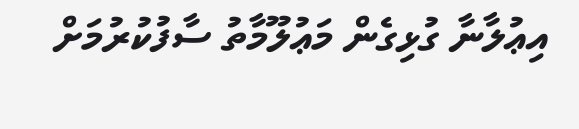އިޢުލާނާ ގުޅިގެން މަޢުލޫމާތު ސާފުކުރުމަށް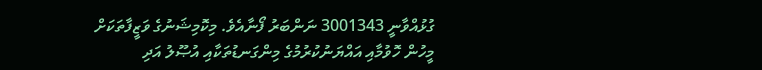ގުޅުއްވާނީ 3001343 ނަންބަރު ފޯނާއެވެ. މިކޮމިޝަނުގެ ވަޒީފާތަކަށް މީހުން ހޮވުމާއި އައްޔަނުކުރުމުގެ މިންގަނޑުތަކާއި އުޞޫލު އަދި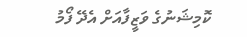ކޮމިޝަނުގެ ވަޒީފާއަށް އެދޭ ފޯމު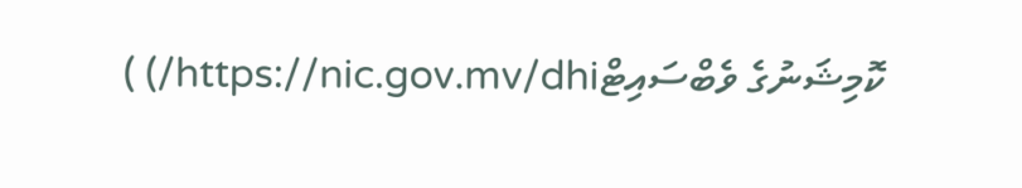ކޮމިޝަނުގެ ވެބްސައިޓްhttps://nic.gov.mv/dhi/) )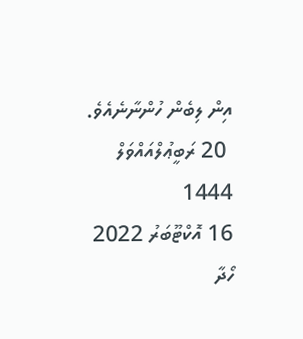އިން ލިބެން ހުންނާނެއެވެ.
 20 ރަބީޢުލްއައްވަލް 1444
16 އޮކްޓޫބަރު 2022
ހޯދާ